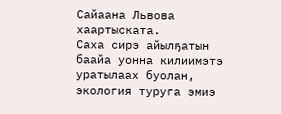Сайаана Львова хаартыската.
Саха сирэ айылҕатын баайа уонна килиимэтэ уратылаах буолан, экология туруга эмиэ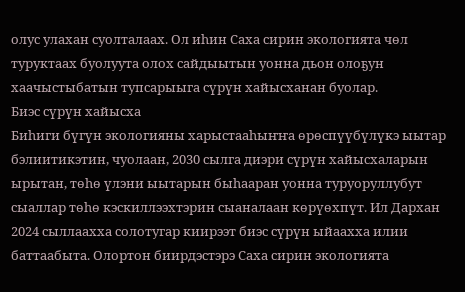олус улахан суолталаах. Ол иһин Саха сирин экологията чөл туруктаах буолуута олох сайдыытын уонна дьон олоҕун хаачыстыбатын тупсарыыга сүрүн хайысханан буолар.
Биэс сүрүн хайысха
Биһиги бүгүн экологияны харыстааһыҥҥа өрөспүүбүлүкэ ыытар бэлиитикэтин, чуолаан, 2030 сылга диэри сүрүн хайысхаларын ырытан, төһө үлэни ыытарын быһааран уонна туруоруллубут сыаллар төһө кэскиллээхтэрин сыаналаан көрүөхпүт. Ил Дархан 2024 сыллаахха солотугар киирээт биэс сүрүн ыйаахха илии баттаабыта. Олортон биирдэстэрэ Саха сирин экологията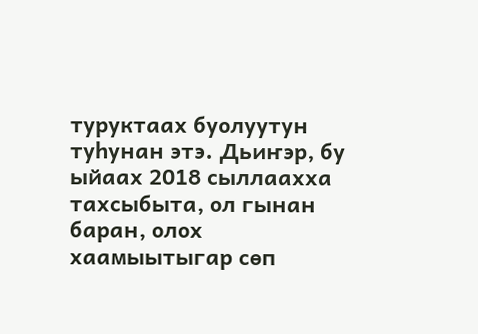туруктаах буолуутун туһунан этэ. Дьиҥэр, бу ыйаах 2018 сыллаахха тахсыбыта, ол гынан баран, олох хаамыытыгар сөп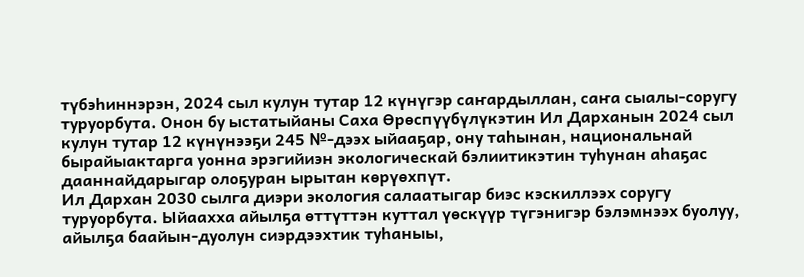түбэһиннэрэн, 2024 сыл кулун тутар 12 күнүгэр саҥардыллан, саҥа сыалы-соругу туруорбута. Онон бу ыстатыйаны Саха Өрөспүүбүлүкэтин Ил Дарханын 2024 сыл кулун тутар 12 күнүнээҕи 245 №-дээх ыйааҕар, ону таһынан, национальнай бырайыактарга уонна эрэгийиэн экологическай бэлиитикэтин туһунан аһаҕас дааннайдарыгар олоҕуран ырытан көрүөхпүт.
Ил Дархан 2030 сылга диэри экология салаатыгар биэс кэскиллээх соругу туруорбута. Ыйаахха айылҕа өттүттэн куттал үөскүүр түгэнигэр бэлэмнээх буолуу, айылҕа баайын-дуолун сиэрдээхтик туһаныы,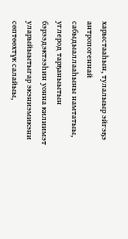харыстааһын, тулалыыр эйгэҕэ антропогеннай сабыдыаллааһыны намтатыы, углерод тарҕаныытын бэрээдэктээһин уонна килиимэт уларыйыытыгар экэниэмикэни сөптөөхтүк салайыы,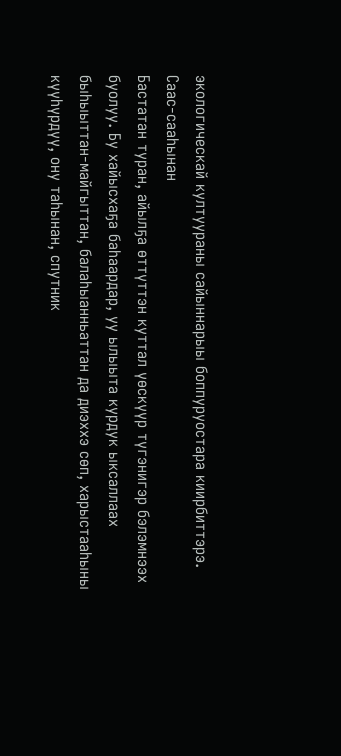экологическай култуураны сайыннарыы боппуруостара киирбиттэрэ.
Саас-сааһынан
Бастатан туран, айылҕа өттүттэн куттал үөскүүр түгэнигэр бэлэмнээх буолуу. Бу хайысхаҕа баһаардар, уу ылыыта курдук ыксаллаах быһыыттан-майгыттан, балаһыанньаттан да диэххэ сөп, харыстааһыны күүһүрдүү, ону таһынан, спутник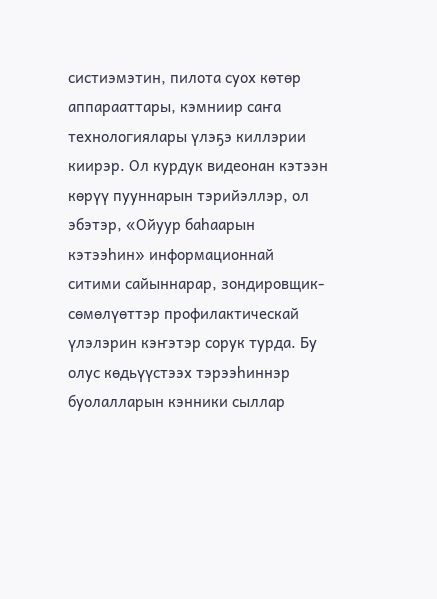систиэмэтин, пилота суох көтөр аппарааттары, кэмниир саҥа технологиялары үлэҕэ киллэрии киирэр. Ол курдук видеонан кэтээн көрүү пууннарын тэрийэллэр, ол эбэтэр, «Ойуур баһаарын кэтээһин» информационнай ситими сайыннарар, зондировщик-сөмөлүөттэр профилактическай үлэлэрин кэҥэтэр сорук турда. Бу олус көдьүүстээх тэрээһиннэр буолалларын кэнники сыллар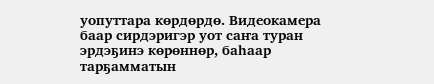уопуттара көрдөрдө. Видеокамера баар сирдэригэр уот саҥа туран эрдэҕинэ көрөннөр, баһаар тарҕамматын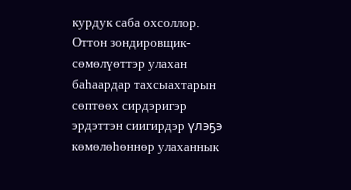курдук саба охсоллор. Оттон зондировщик-сөмөлүөттэр улахан баһаардар тахсыахтарын сөптөөх сирдэригэр эрдэттэн сиигирдэр үлэҕэ көмөлөһөннөр улаханнык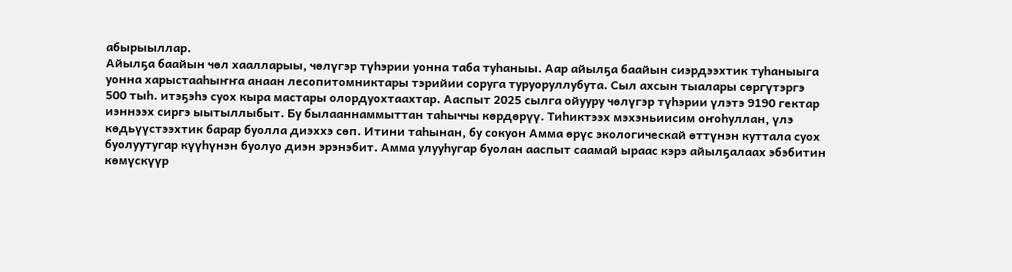абырыыллар.
Айылҕа баайын чөл хаалларыы, чөлүгэр түһэрии уонна таба туһаныы. Аар айылҕа баайын сиэрдээхтик туһаныыга уонна харыстааһыҥҥа анаан лесопитомниктары тэрийии соруга туруоруллубута. Сыл ахсын тыалары сөргүтэргэ 500 тыһ. итэҕэһэ суох кыра мастары олордуохтаахтар. Ааспыт 2025 сылга ойууру чөлүгэр түһэрии үлэтэ 9190 гектар иэннээх сиргэ ыытыллыбыт. Бу былааннаммыттан таһыччы көрдөрүү. Тиһиктээх мэхэньиисим оҥоһуллан, үлэ көдьүүстээхтик барар буолла диэххэ сөп. Итини таһынан, бу сокуон Амма өрүс экологическай өттүнэн куттала суох буолуутугар күүһүнэн буолуо диэн эрэнэбит. Амма улууһугар буолан ааспыт саамай ыраас кэрэ айылҕалаах эбэбитин көмүскүүр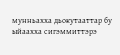мунньахха дьокутааттар бу ыйаахха сигэммиттэрэ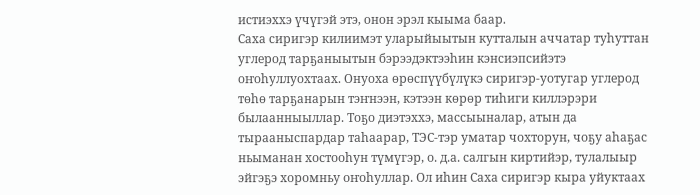истиэххэ үчүгэй этэ, онон эрэл кыыма баар.
Саха сиригэр килиимэт уларыйыытын кутталын аччатар туһуттан углерод тарҕаныытын бэрээдэктээһин кэнсиэпсийэтэ оҥоһуллуохтаах. Онуоха өрөспүүбүлүкэ сиригэр-уотугар углерод төһө тарҕанарын тэҥнээн, кэтээн көрөр тиһиги киллэрэри былаанныыллар. Тоҕо диэтэххэ, массыыналар, атын да тырааныспардар таһаарар, ТЭС-тэр уматар чохторун, чоҕу аһаҕас ньыманан хостооһун түмүгэр, о. д.а. салгын киртийэр, тулалыыр эйгэҕэ хоромньу оҥоһуллар. Ол иһин Саха сиригэр кыра уйуктаах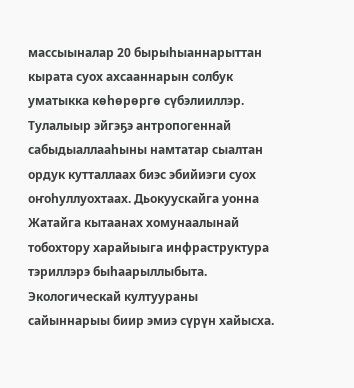массыыналар 20 бырыһыаннарыттан кырата суох ахсааннарын солбук уматыкка көһөрөргө сүбэлииллэр. Тулалыыр эйгэҕэ антропогеннай сабыдыаллааһыны намтатар сыалтан ордук кутталлаах биэс эбийиэги суох оҥоһуллуохтаах. Дьокуускайга уонна Жатайга кытаанах хомунаалынай тобохтору харайыыга инфраструктура тэриллэрэ быһаарыллыбыта.
Экологическай култуураны сайыннарыы биир эмиэ сүрүн хайысха.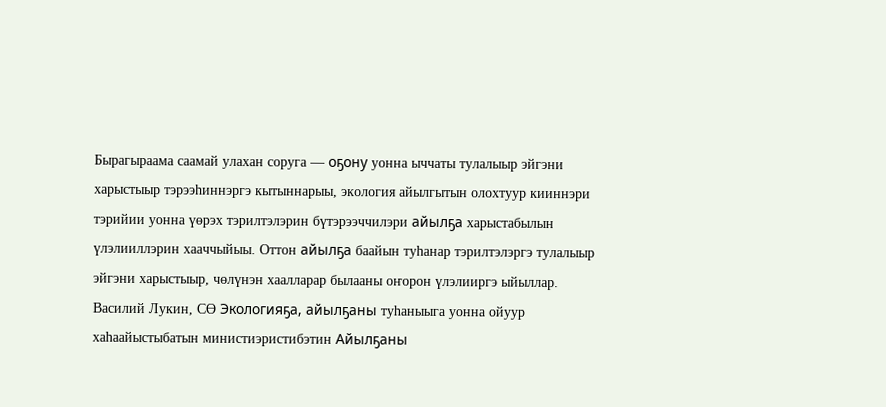Бырагыраама саамай улахан соруга — оҕону уонна ыччаты тулалыыр эйгэни харыстыыр тэрээһиннэргэ кытыннарыы, экология айылгытын олохтуур кииннэри тэрийии уонна үөрэх тэрилтэлэрин бүтэрээччилэри айылҕа харыстабылын үлэлииллэрин хааччыйыы. Оттон айылҕа баайын туһанар тэрилтэлэргэ тулалыыр эйгэни харыстыыр, чөлүнэн хаалларар былааны оҥорон үлэлииргэ ыйыллар.
Василий Лукин, СӨ Экологияҕа, айылҕаны туһаныыга уонна ойуур хаһаайыстыбатын министиэристибэтин Айылҕаны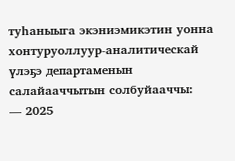туһаныыга экэниэмикэтин уонна хонтуруоллуур-аналитическай үлэҕэ департаменын салайааччытын солбуйааччы:
— 2025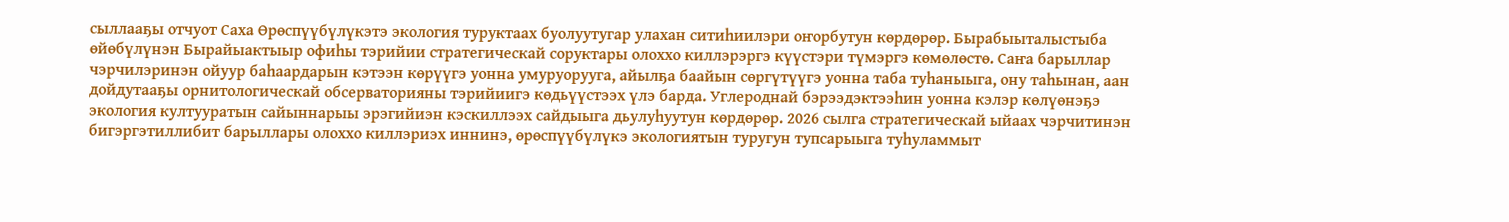сыллааҕы отчуот Саха Өрөспүүбүлүкэтэ экология туруктаах буолуутугар улахан ситиһиилэри оҥорбутун көрдөрөр. Бырабыыталыстыба өйөбүлүнэн Бырайыактыыр офиһы тэрийии стратегическай соруктары олоххо киллэрэргэ күүстэри түмэргэ көмөлөстө. Саҥа барыллар чэрчилэринэн ойуур баһаардарын кэтээн көрүүгэ уонна умуруорууга, айылҕа баайын сөргүтүүгэ уонна таба туһаныыга, ону таһынан, аан дойдутааҕы орнитологическай обсерваторияны тэрийиигэ көдьүүстээх үлэ барда. Углероднай бэрээдэктээһин уонна кэлэр көлүөнэҕэ экология култууратын сайыннарыы эрэгийиэн кэскиллээх сайдыыга дьулуһуутун көрдөрөр. 2026 сылга стратегическай ыйаах чэрчитинэн бигэргэтиллибит барыллары олоххо киллэриэх иннинэ, өрөспүүбүлүкэ экологиятын туругун тупсарыыга туһуламмыт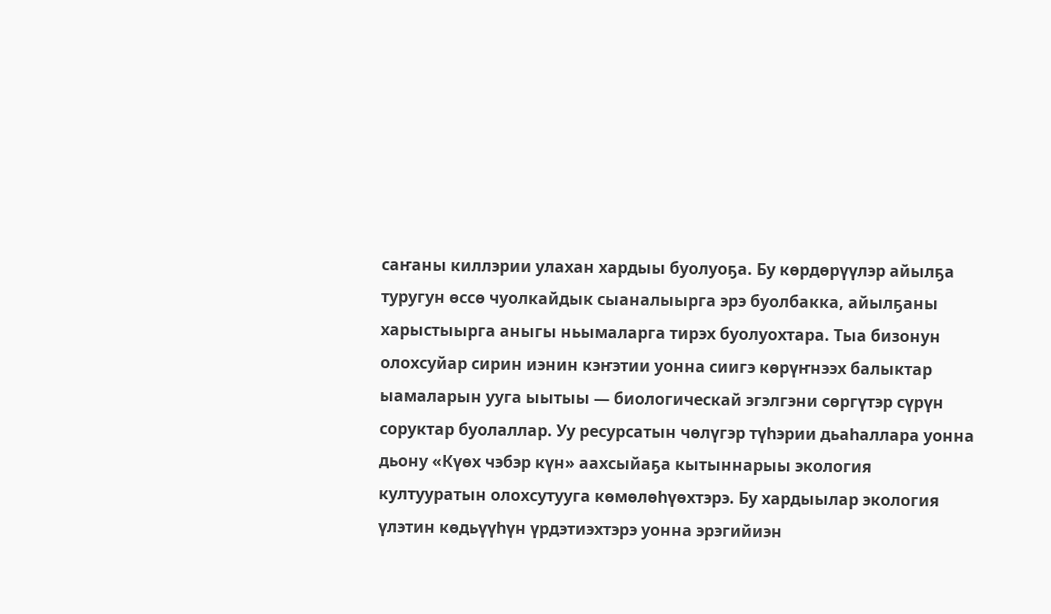саҥаны киллэрии улахан хардыы буолуоҕа. Бу көрдөрүүлэр айылҕа туругун өссө чуолкайдык сыаналыырга эрэ буолбакка, айылҕаны харыстыырга аныгы ньымаларга тирэх буолуохтара. Тыа бизонун олохсуйар сирин иэнин кэҥэтии уонна сиигэ көрүҥнээх балыктар ыамаларын ууга ыытыы — биологическай эгэлгэни сөргүтэр сүрүн соруктар буолаллар. Уу ресурсатын чөлүгэр түһэрии дьаһаллара уонна дьону «Күөх чэбэр күн» аахсыйаҕа кытыннарыы экология култууратын олохсутууга көмөлөһүөхтэрэ. Бу хардыылар экология үлэтин көдьүүһүн үрдэтиэхтэрэ уонна эрэгийиэн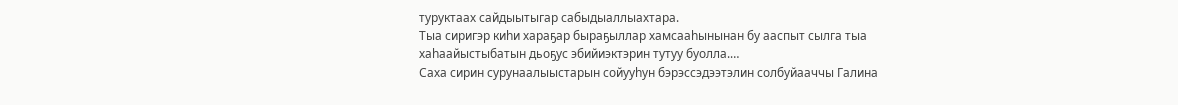туруктаах сайдыытыгар сабыдыаллыахтара.
Тыа сиригэр киһи хараҕар быраҕыллар хамсааһынынан бу ааспыт сылга тыа хаһаайыстыбатын дьоҕус эбийиэктэрин тутуу буолла.…
Саха сирин сурунаалыыстарын сойууһун бэрэссэдээтэлин солбуйааччы Галина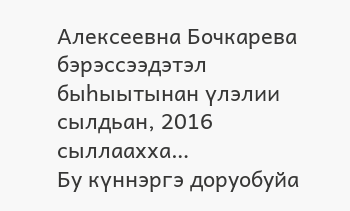Алексеевна Бочкарева бэрэссээдэтэл быһыытынан үлэлии сылдьан, 2016 сыллаахха…
Бу күннэргэ доруобуйа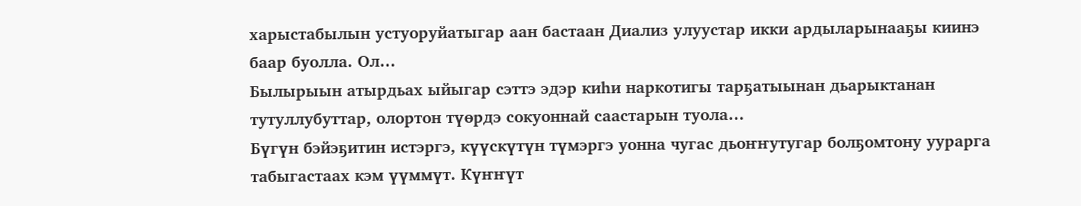харыстабылын устуоруйатыгар аан бастаан Диализ улуустар икки ардыларынааҕы киинэ баар буолла. Ол…
Былырыын атырдьах ыйыгар сэттэ эдэр киһи наркотигы тарҕатыынан дьарыктанан тутуллубуттар, олортон түөрдэ сокуоннай саастарын туола…
Бүгүн бэйэҕитин истэргэ, күүскүтүн түмэргэ уонна чугас дьоҥҥутугар болҕомтону уурарга табыгастаах кэм үүммүт. Күҥҥүт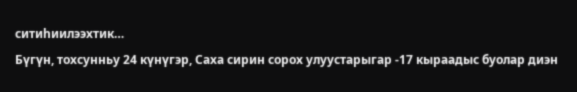ситиһиилээхтик…
Бүгүн, тохсунньу 24 күнүгэр, Саха сирин сорох улуустарыгар -17 кыраадыс буолар диэн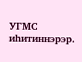УГМС иһитиннэрэр.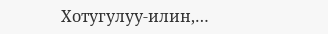Хотугулуу-илин,…